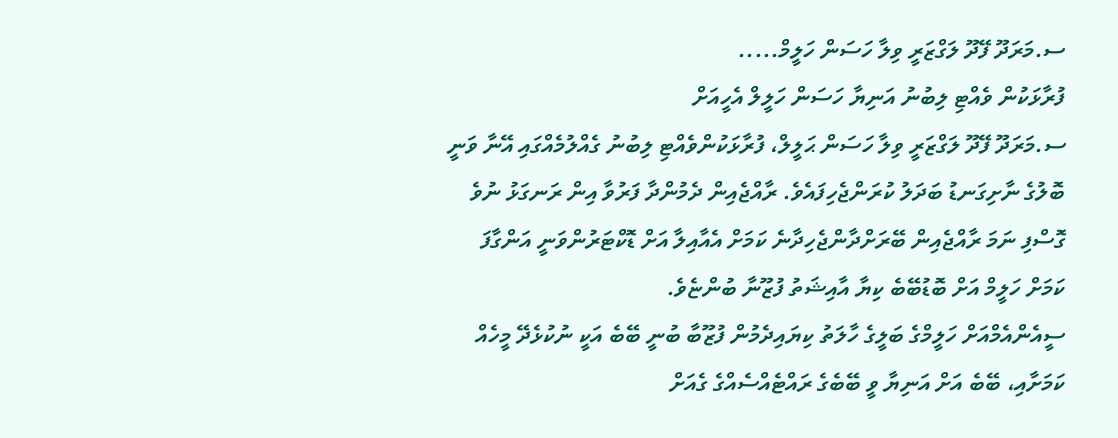ސ.މަރަދޫ ފޭދޫ ލަގްޒަރީ ވިލާ ހަސަން ހަލީމް.....
ފުރާޅަކުން ވެއްޓި ލިބުނު އަނިޔާ ހަސަން ހަލީލް އެހީއަށް
ސ.މަރަދޫ ފޭދޫ ލަގްޒަރީ ވިލާ ހަސަން ޙަލީލް، ފުރާޅަކުންވެއްޓި ލިބުނު ގެއްލުމެއްގައި އޭނާ ވަނީ ބޮލުގެ ނާށިގަނޑު ބަދަލު ކުރަންޖެހިފައެވެ. ރާއްޖެއިން ދެމުންދާ ފަރުވާ އިން ރަނގަޅު ނުވެ ގޮސްފި ނަމަ ރާއްޖެއިން ބޭރަށްދާންޖެހިދާނެ ކަމަށް އެއާއިލާ އަށް ޑޮކްޓަރުންވަނީ އަންގާފަ ކަމަށް ހަލީމް އަށް ބޮޑުބޭބެ ކިޔާ އާއިޝަތު ފުޒޫނާ ބުންޏެވެ.
ސީއެންއެމްއަށް ހަލީމްގެ ބަލީގެ ހާލަތު ކިޔައިދެމުން ފުޒޫބާ ބުނީ ބޭބެ އަކީ ނުކުޅެދޭ މީހެއް ކަމަށާއި، ބޭބެ އަށް އަނިޔާ ވީ ބޭބެގެ ރައްޓެއްސެއްގެ ގެއަށް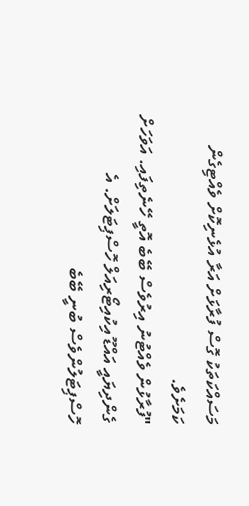މަސައްކަތަކު ގޮސް ފުރާޅަށް އަރާ އުޅެނިކޮށް ވެއްޓިގެން ކަމަށެވެ.
"ފުރާޅުން ވެއްޓުނު އިރުވެސް ބޭބެ އޮތީ ހޭނެތިފައި. އަވަހަށް ގެންދިޔައީ އައްޑޫ އިކުއިޓޯރިއަލް ހޮސްޕިޓަލަށް. އެ ހޮސްޕިޓަލުންވެސް ބުނީ ބޭބެ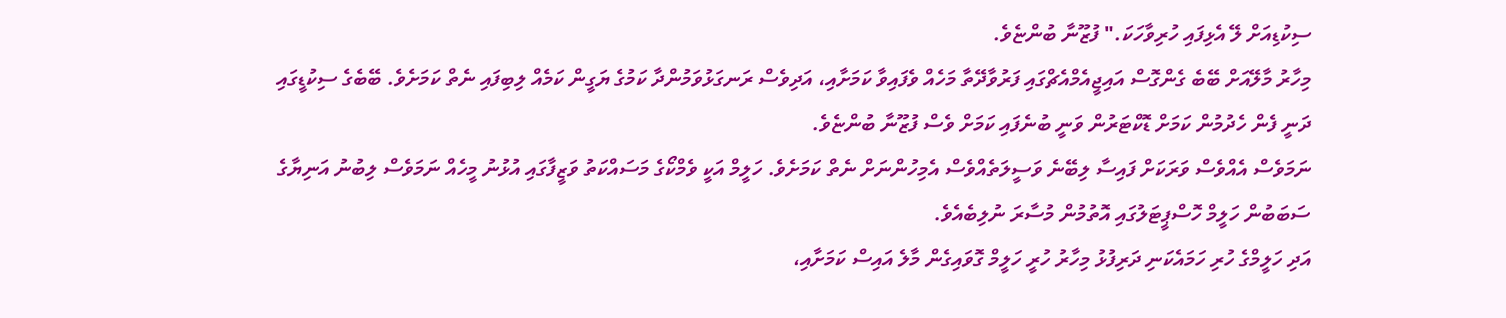ސިކުޑިއަށް ލޭ އެޅިފައި ހުރިވާހަކަ." ފުޒޫނާ ބުންޏެވެ.
މިހާރު މާލޭއަށް ބޭބެ ގެންގޮސް އައިޖީއެމްއެޗްގައި ފަރުވާދޭތާ މަހެއް ވެފައިވާ ކަމަށާއި، އަދިވެސް ރަނގަޅުވަމުންދާ ކަމުގެ ޔަގީން ކަމެއް ލިބިފައި ނެތް ކަމަށެވެ. ބޭބެގެ ސިކުޑީގައި ދަނީ ފެން ހެދުމުން ކަމަށް ޑޮކްޓަރުން ވަނީ ބުނެފައި ކަމަށް ވެސް ފުޒޫނާ ބުންޏެވެ.
ނަމަވެސް އެއްވެސް ވަރަކަށް ފައިސާ ލިބޭނެ ވަސީލަތެއްވެސް އެމިހުންނަށް ނެތް ކަމަށެވެ. ހަލީމް އަކީ ވެމްކޯގެ މަސައްކަތު ވަޒީފާގައި އުޅުނު މީހެއް ނަމަވެސް ލިބުނު އަނިޔާގެ ސަބަބުން ހަލީމް ހޮސްޕީޓަލުގައި އޮތުމުން މުސާރަ ނުލިބެއެވެ.
އަދި ހަލީމްގެ ހުރި ހަމައެކަނި ދަރިފުޅު މިހާރު ހުރީ ހަލީމް ގޮވައިގެން މާލެ އައިސް ކަމަށާއި،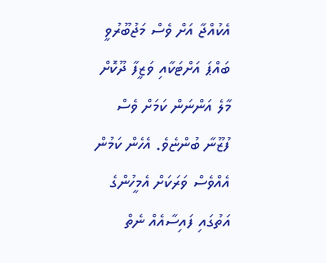އެކުއްޖާ އަށް ވެސް މަޖުބޫރުވީ ބައްޕަ އަށްޓަކާއި ވަޒީފާ ދޫކޮށް މާލެ އަންނަން ކަމަށް ވެސް ފުޒޫނާ ބުންޏެވެ. އެހެން ކަމުން އެއްވެސް ވަރަކަށް އެމީހުންގެ އަތުގައި ފައިސާއެއް ނެތް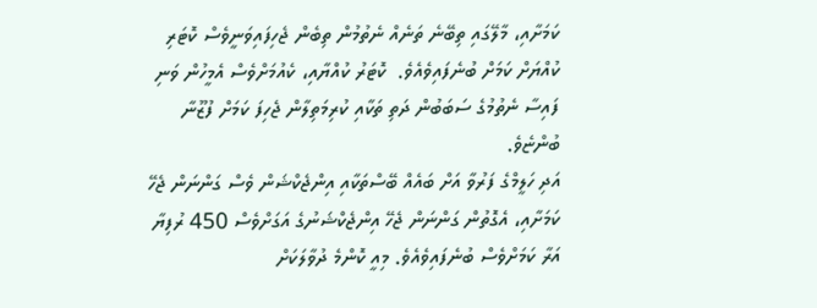ކަމަށާއި، މާލޭގައި ތިބޭނެ ތަނެއް ނެތުމުން ތިބެން ޖެހިފައިވަނީވެސް ކޮޓަރި ކުއްޔަށް ކަމަށް ބުނެފައިވެއެވެ.  ކޮޓަރު ކުއްޔާއި، ކެއުމަށްވެސް އެމީހުން ވަނި ފައިސާ ނެތުމުގެ ސަބަބުން ދަތި ތަކާއި ކުރިމަތިލާން ޖެހިފަ ކަމަށް ފުޒޫނާ ބުންޏެވެ.
އަދި ހަލީމްގެ ފަރުވާ އަށް ބައެއް ބޭސްތަކާއި އިންޖެކްޝަން ވެސް ގަންނަން ޖެހޭ ކަމަށާއި، އެގޮތުން ގަންނަން ޖެހޭ އިންޖެކްޝަނުގެ އަގަށްވެސް 450 ރުފިޔާ އަރާ ކަމަށްވެސް ބުނެފައިވެއެވެ. މިއީ ކޮންމެ ދުވާލަކަށް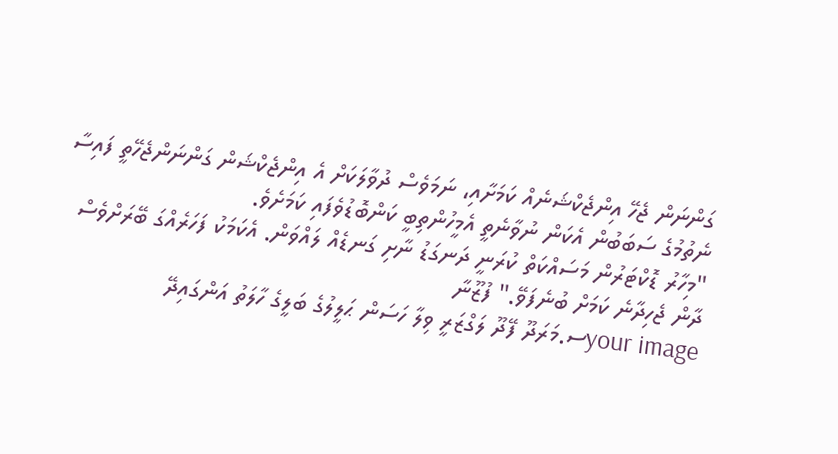ގަންނަން ޖެހޭ އިންޖެކްޝަނެއް ކަމަށާއި، ނަމަވެސް ދުވާލަކަށް އެ އިންޖެކްޝަން ގަންނަންޖެހޭތީ ފައިސާ ނެތުމުގެ ސަބަބުން އެކަން ނުވާނެތީ އެމީހުންތިބީ ކަންބޮޑުވެފައި ކަމަށެވެ.
"މިހާރު ޑޮކްޓަރުން މަސައްކަތް ކުރަނީ ދަނގަޑު ނާށި ގަނޑެއް ލައްވަން. އެކަމަކު ފަހަރެއްގަ ބޭރަށްވެސް ދާން ޖެހިދާނެ ކަމަށް ބުނެފަވޭ." ފުޒޫނާ
your imageސ.މަރަދޫ ފޭދޫ ލަގްޒަރީ ވިލާ ހަސަން ޙަލީލުގެ ބަލީގެ ހާލަތު އަންގައިދޭ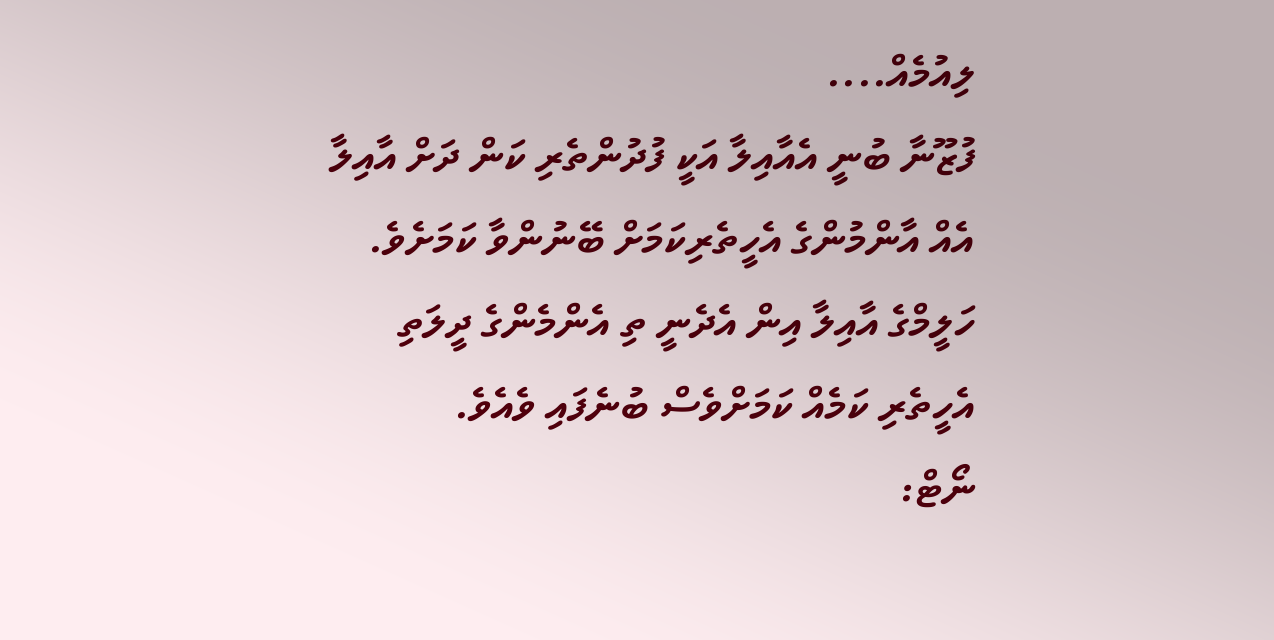ލިއުމެއް....
ފުޒޫނާ ބުނީ އެއާއިލާ އަކީ ފުދުންތެރި ކަން ދަށް އާއިލާ އެއް އާންމުންގެ އެހީތެރިކަމަށް ބޭނުންވާ ކަމަށެވެ. ހަލީމްގެ އާއިލާ އިން އެދެނީ ތި އެންމެންގެ ދީލަތި އެހީތެރި ކަމެއް ކަމަށްވެސް ބުނެފައި ވެއެވެ.
ނޯޓް: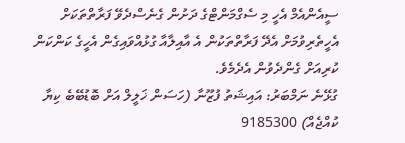ސީއެންއެމް އެހީ މި ސެގްމަންޓްގެ ދަށުން ގެނެސްދެވޭ ފަރާތްތަކަށް އެހީތެރިވުމަށް އެދޭ ފަރާތްތަކުން އެ އާއިލާއާ ގުޅުއްވައިގެން އެހީގެ ކަންކަން ކުރިއަށް ގެންދެވުން އެދެމެވެ.
ގުޅޭނެ ނަމްބަރު: އައިޝަތު ފުޒޫނާ (ހަސަން ޚަލީލް އަށް ބޮޑުބޭބެ ކިޔާ ކުއްޖެއް) 9185300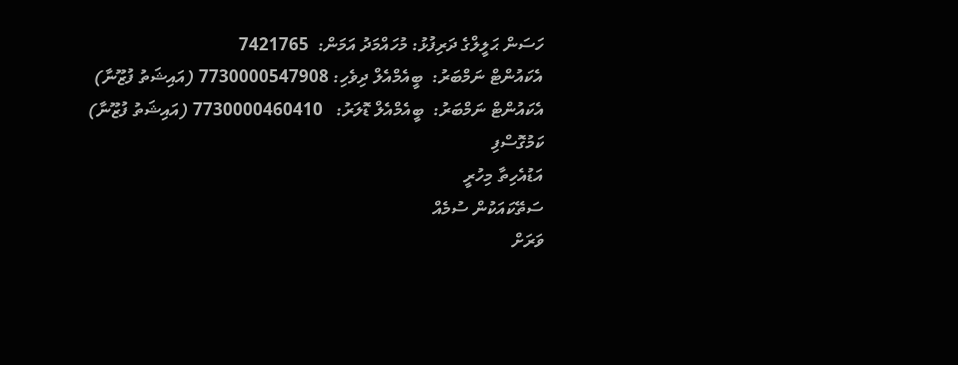ހަސަން ޙަލީލްގެ ދަރިފުޅު: މުހައްމަދު އަމަން:  7421765
އެކައުންޓް ނަމްބަރު:  ބީއެމްއެލް ދިވެހި: 7730000547908 (އައިޝަތު ފުޒޫނާ)
އެކައުންޓް ނަމްބަރު:  ބީއެމްއެލް ޑޮލަރު:   7730000460410 (އައިޝަތު ފުޒޫނާ)
ކަމުގޮސްފި
އަޑުއެހިތާ މިހުރީ
ސަތޭކައަކުން ސުމެއް
ވަރަށް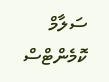ސަލާމް
ކޮމެންޓްސް